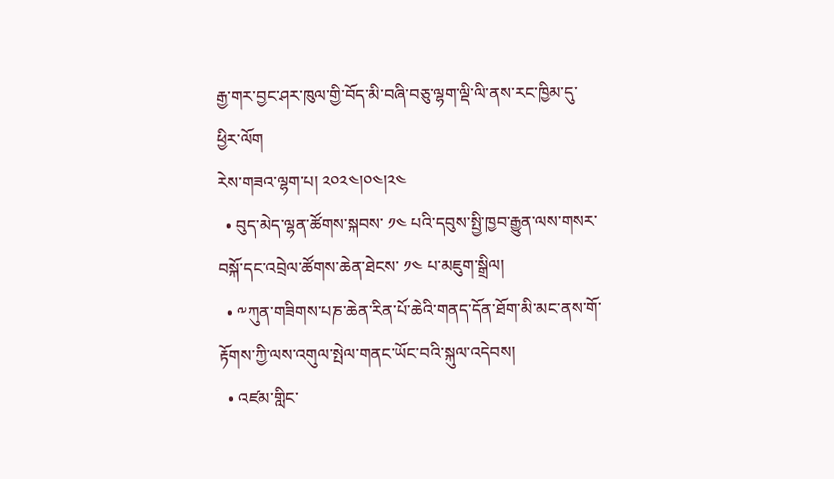རྒྱ་གར་བྱང་ཤར་ཁུལ་གྱི་བོད་མི་བཞི་བཅུ་ལྷག་ལྡི་ལི་ནས་རང་ཁྱིམ་དུ་ཕྱིར་ལོག
རེས་གཟའ་ལྷག་པ། ༢༠༢༤།༠༤།༢༤
  • བུད་མེད་ལྷན་ཚོགས་སྐབས་ ༡༤ པའི་དབུས་སྤྱི་ཁྱབ་རྒྱུན་ལས་གསར་བསྐོ་དང་འབྲེལ་ཚོགས་ཆེན་ཐེངས་ ༡༤ པ་མཇུག་སྒྲིལ།
  • ༸ཀུན་གཟིགས་པཎ་ཆེན་རིན་པོ་ཆེའི་གནད་དོན་ཐོག་མི་མང་ནས་གོ་རྟོགས་ཀྱི་ལས་འགུལ་སྤེལ་གནང་ཡོང་བའི་སྐུལ་འདེབས།
  • འཛམ་གླིང་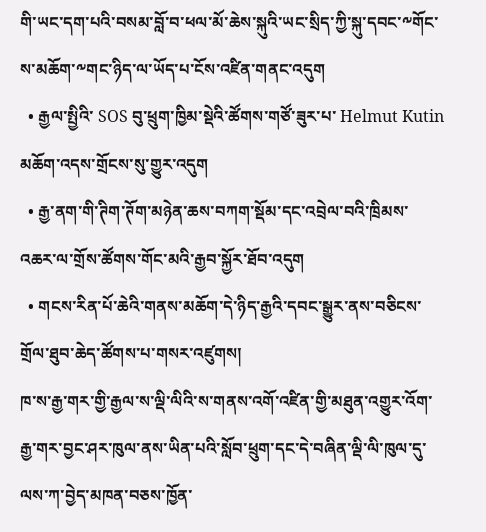གི་ཡང་དག་པའི་བསམ་བློ་བ་ཕལ་མོ་ཆེས་སྐུའི་ཡང་སྲིད་ཀྱི་སྐུ་དབང་༸གོང་ས་མཆོག་༸གང་ཉིད་ལ་ཡོད་པ་ངོས་འཛིན་གནང་འདུག
  • རྒྱལ་སྤྱིའི་ SOS བུ་ཕྲུག་ཁྱིམ་སྡེའི་ཚོགས་གཙོ་ཟུར་པ་ Helmut Kutin མཆོག་འདས་གྲོངས་སུ་གྱུར་འདུག
  • རྒྱ་ནག་གི་ཊིག་ཊོག་མཉེན་ཆས་བཀག་སྡོམ་དང་འབྲེལ་བའི་ཁྲིམས་འཆར་ལ་གྲོས་ཚོགས་གོང་མའི་རྒྱབ་སྐྱོར་ཐོབ་འདུག
  • གངས་རིན་པོ་ཆེའི་གནས་མཆོག་དེ་ཉིད་རྒྱའི་དབང་སྒྱུར་ནས་བཅིངས་གྲོལ་ཐུབ་ཆེད་ཚོགས་པ་གསར་འཛུགས།
ཁ་ས་རྒྱ་གར་གྱི་རྒྱལ་ས་ལྡི་ལིའི་ས་གནས་འགོ་འཛིན་གྱི་མཐུན་འགྱུར་འོག་རྒྱ་གར་བྱང་ཤར་ཁུལ་ནས་ཡིན་པའི་སློབ་ཕྲུག་དང་དེ་བཞིན་ལྡི་ལི་ཁུལ་དུ་ལས་ཀ་བྱེད་མཁན་བཅས་ཁྱོན་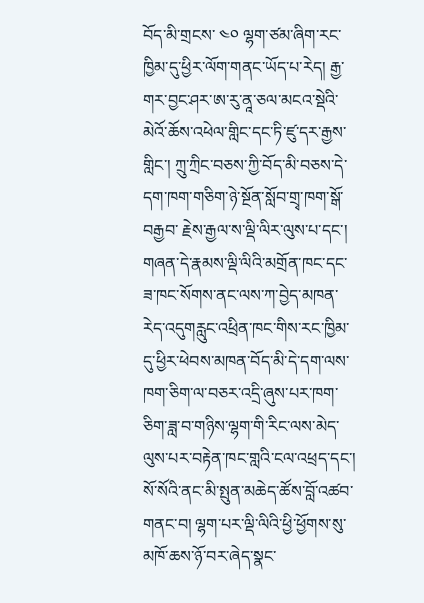བོད་མི་གྲངས་ ༤༠ ལྷག་ཙམ་ཞིག་རང་ཁྱིམ་དུ་ཕྱིར་ལོག་གནང་ཡོད་པ་རེད། རྒྱ་གར་བྱང་ཤར་ཨ་རུ་ནཱ་ཅལ་མངའ་སྡེའི་མེའོ་ཆོས་འཕེལ་གླིང་དང་ཏི་ཛུ་དར་རྒྱས་གླིང་། ཀྲུ་ཀྲིང་བཅས་ཀྱི་བོད་མི་བཅས་དེ་དག་ཁག་གཅིག་ཉེ་སྔོན་སློབ་གྲྭ་ཁག་སྒོ་བརྒྱབ་ རྗེས་རྒྱལ་ས་ལྡི་ལིར་ལུས་པ་དང་། གཞན་དེ་རྣམས་ལྡི་ལིའི་མགྲོན་ཁང་དང་ཟ་ཁང་སོགས་ནང་ལས་ཀ་བྱེད་མཁན་རེད་འདུགརླུང་འཕྲིན་ཁང་གིས་རང་ཁྱིམ་དུ་ཕྱིར་ཕེབས་མཁན་བོད་མི་དེ་དག་ལས་ཁག་ཅིག་ལ་བཅར་འདྲི་ཞུས་པར་ཁག་ཅིག་ཟླ་བ་གཉིས་ལྷག་གི་རིང་ལས་མེད་ལུས་པར་བརྟེན་ཁང་གླའི་ངལ་འཕྲད་དང་། སོ་སོའི་ནང་མི་སྤུན་མཆེད་ཚོས་བློ་འཚབ་གནང་བ། ལྷག་པར་ལྡི་ལིའི་ཕྱི་ཕྱོགས་སུ་མཁོ་ཆས་ཉོ་བར་ཞེད་སྣང་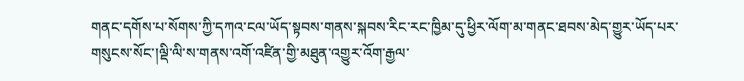གནང་དགོས་པ་སོགས་ཀྱི་དཀའ་ངལ་ཡོད་སྟབས་གནས་སྐབས་རིང་རང་ཁྱིམ་དུ་ཕྱིར་ལོག་མ་གནང་ཐབས་མེད་གྱུར་ཡོད་པར་གསུངས་སོང་།ལྡི་ལི་ས་གནས་འགོ་འཛིན་གྱི་མཐུན་འགྱུར་འོག་རྒྱལ་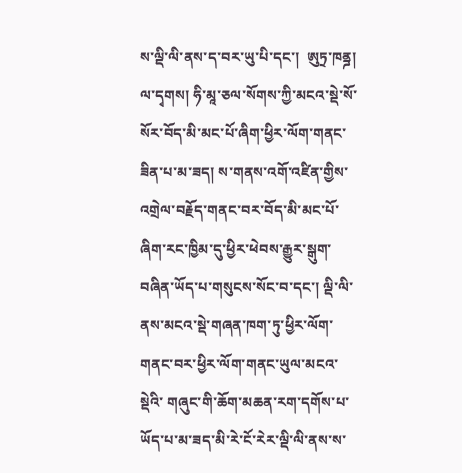ས་ལྡི་ལི་ནས་ད་བར་ཡུ་པི་དང་།  ཨུཏྲ་ཁནྜ། ལ་དྭགས། ཧི་མཱ་ཅལ་སོགས་ཀྱི་མངའ་སྡེ་སོ་སོར་བོད་མི་མང་པོ་ཞིག་ཕྱིར་ལོག་གནང་ཟིན་པ་མ་ཟད། ས་གནས་འགོ་འཛིན་གྱིས་འགྲེལ་བརྗོད་གནང་བར་བོད་མི་མང་པོ་ཞིག་རང་ཁྱིམ་དུ་ཕྱིར་ཕེབས་རྒྱུར་སྒུག་བཞིན་ཡོད་པ་གསུངས་སོང་བ་དང་། ལྡི་ལི་ནས་མངའ་སྡེ་གཞན་ཁག་ཏུ་ཕྱིར་ལོག་གནང་བར་ཕྱིར་ལོག་གནང་ཡུལ་མངའ་སྡེའི་ གཞུང་གི་ཆོག་མཆན་རག་དགོས་པ་ཡོད་པ་མ་ཟད་མི་རེ་ངོ་རེར་ལྡི་ལི་ནས་ས་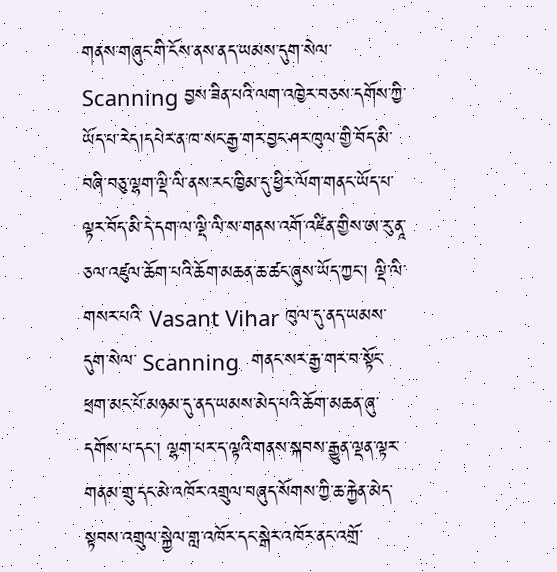གནས་གཞུང་གི་ངོས་ནས་ནད་ཡམས་དུག་སེལ་ Scanning བྱས་ཟིན་པའི་ལག་འཁྱེར་བཅས་དགོས་ཀྱི་ཡོད་པ་རེད།དཔེར་ན་ཁ་སང་རྒྱ་གར་བྱང་ཤར་ཁུལ་གྱི་བོད་མི་བཞི་བཅུ་ལྷག་ལྡི་ལི་ནས་རང་ཁྱིམ་དུ་ཕྱིར་ལོག་གནང་ཡོད་པ་ལྟར་བོད་མི་དེ་དག་ལ་ལྡི་ལི་ས་གནས་འགོ་འཛིན་གྱིས་ཨ་རུ་ནཱ་ཅལ་འཛུལ་ཆོག་པའི་ཆོག་མཆན་ཆ་ཚང་ཞུས་ཡོད་ཀྱང་། ལྡི་ལི་གསར་པའི་ Vasant Vihar ཁུལ་དུ་ནད་ཡམས་དུག་སེལ་ Scanning  གནང་སར་རྒྱ་གར་བ་སྟོང་ཕྲག་མང་པོ་མཉམ་དུ་ནད་ཡམས་མེད་པའི་ཆོག་མཆན་ཞུ་དགོས་པ་དང་། ལྷག་པར་ད་ལྟའི་གནས་སྐབས་རྒྱུན་ལྡན་ལྟར་གནམ་གྲུ་དང་མེ་འཁོར་འགྲུལ་བཞུད་སོགས་ཀྱི་ཆ་རྐྱེན་མེད་སྟབས་འགྲུལ་སྐྱེལ་གླ་འཁོར་དང་སྒེར་འཁོར་ནང་འགྲོ་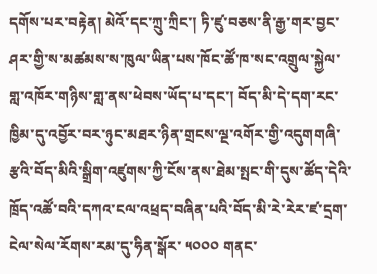དགོས་པར་བརྟེན། མེའོ་དང་ཀྲུ་ཀྲིང་། ཏི་ཛུ་བཅས་ནི་རྒྱ་གར་བྱང་ཤར་གྱི་ས་མཚམས་ས་ཁུལ་ཡིན་པས་ཁོང་ཚོ་ཁ་སང་འགྲུལ་སྐྱེལ་གླ་འཁོར་གཉིས་གླ་ནས་ཕེབས་ཡོད་པ་དང་། བོད་མི་དེ་དག་རང་ཁྱིམ་དུ་འབྱོར་བར་ཉུང་མཐར་ཉིན་གྲངས་ལྔ་འགོར་གྱི་འདུགགཞི་རྩའི་བོད་མིའི་སྒྲིག་འཛུགས་ཀྱི་ངོས་ནས་ཐེམ་སྤང་གི་དུས་ཚོད་དེའི་ཁྲོད་འཚོ་བའི་དཀའ་ངལ་འཕྲད་བཞིན་པའི་བོད་མི་རེ་རེར་ཛ་དྲག་ངེལ་སེལ་རོགས་རམ་དུ་ཧིན་སྒོར་ ༥༠༠༠ གནང་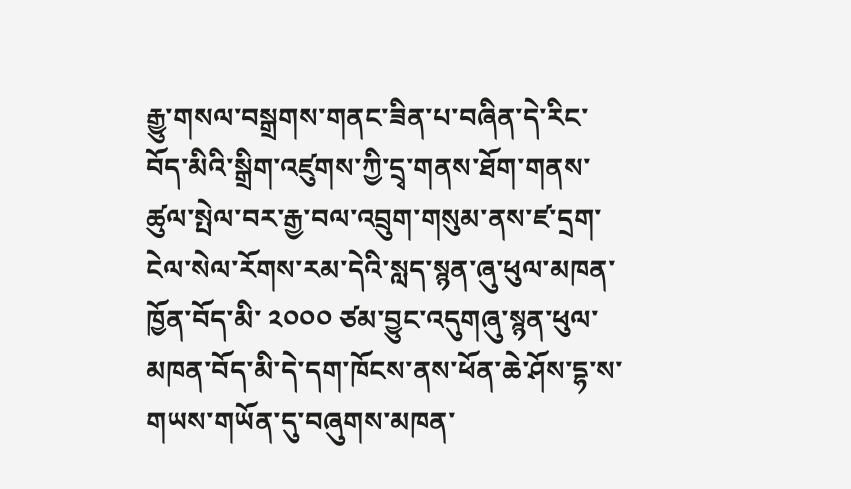རྒྱུ་གསལ་བསྒྲགས་གནང་ཟིན་པ་བཞིན་དེ་རིང་བོད་མིའི་སྒྲིག་འཛུགས་ཀྱི་དྲྭ་གནས་ཐོག་གནས་ཚུལ་སྤེལ་བར་རྒྱ་བལ་འབྲུག་གསུམ་ནས་ཛ་དྲག་ངེལ་སེལ་རོགས་རམ་དེའི་སླད་སྙན་ཞུ་ཕུལ་མཁན་ཁྱོན་བོད་མི་ ༢༠༠༠ ཙམ་བྱུང་འདུགཞུ་སྙན་ཕུལ་མཁན་བོད་མི་དེ་དག་ཁོངས་ནས་ཕོན་ཆེ་ཤོས་དྷ་ས་གཡས་གཡོན་དུ་བཞུགས་མཁན་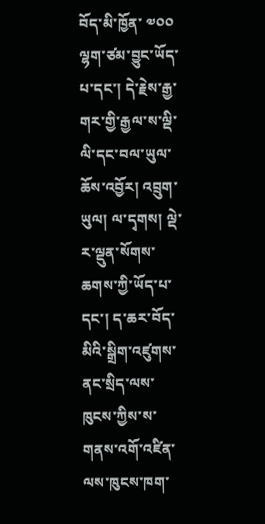བོད་མི་ཁྱོན་ ༧༠༠ ལྷག་ཙམ་བྱུང་ཡོད་པ་དང་། དེ་རྗེས་རྒྱ་གར་གྱི་རྒྱལ་ས་ལྡི་ལི་དང་བལ་ཡུལ་ཆོས་འབྱོར། འབྲུག་ཡུལ། ལ་དྭགས། ལྡེ་ར་ལྡུན་སོགས་ཆགས་ཀྱི་ཡོད་པ་དང་། ད་ཆར་བོད་མིའི་སྒྲིག་འཛུགས་ནང་སྲིད་ལས་ཁུངས་ཀྱིས་ས་གནས་འགོ་འཛིན་ལས་ཁུངས་ཁག་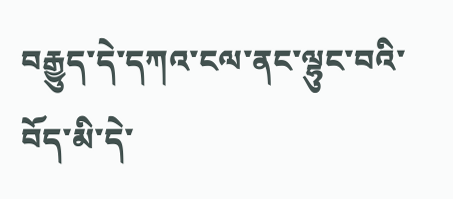བརྒྱུད་དེ་དཀའ་ངལ་ནང་ལྷུང་བའི་བོད་མི་དེ་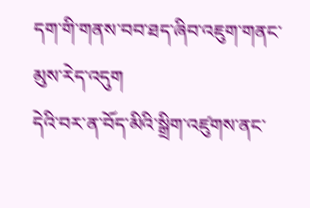དག་གི་གནས་བབ་ཐད་ཞིབ་འཇུག་གནང་མུས་རེད་འདུག
དེའི་བར་ན་བོད་མིའི་སྒྲིག་འཛུགས་ནང་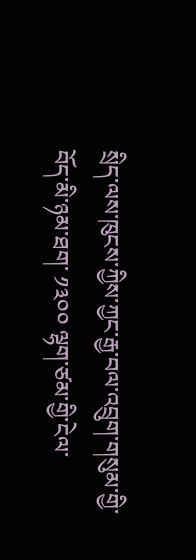སྲིད་ལས་ཁུངས་ཀྱིས་ཀྱང་རྒྱ་བལ་འབྲུག་གསུམ་གྱི་བོད་མི་ཉམ་ཐག་ ༡༣༠༠ ལྷག་ཙམ་གྱི་ངེལ་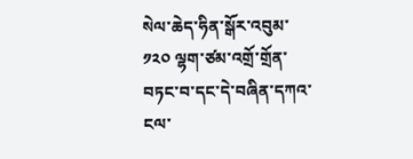སེལ་ཆེད་ཧིན་སྒོར་འབུམ་ ༡༢༠ ལྷག་ཙམ་འགྲོ་གྲོན་བཏང་བ་དང་དེ་བཞིན་དཀའ་ངལ་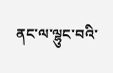ནང་ལ་ལྷུང་བའི་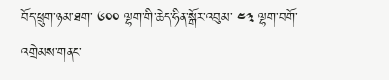བོད་ཕྲུག་ཉམ་ཐག་ ༦༠༠ ལྷག་གི་ཆེད་ཧིན་སྒོར་འབུམ་ ༤༣ ལྷག་བགོ་འགྲེམས་གནང་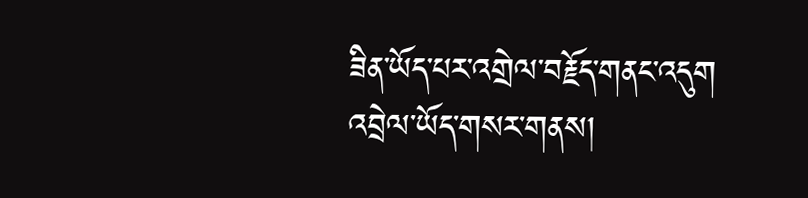ཟིན་ཡོད་པར་འགྲེལ་བརྗོད་གནང་འདུག
འབྲེལ་ཡོད་གསར་གནས།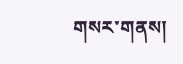གསར་གནས།